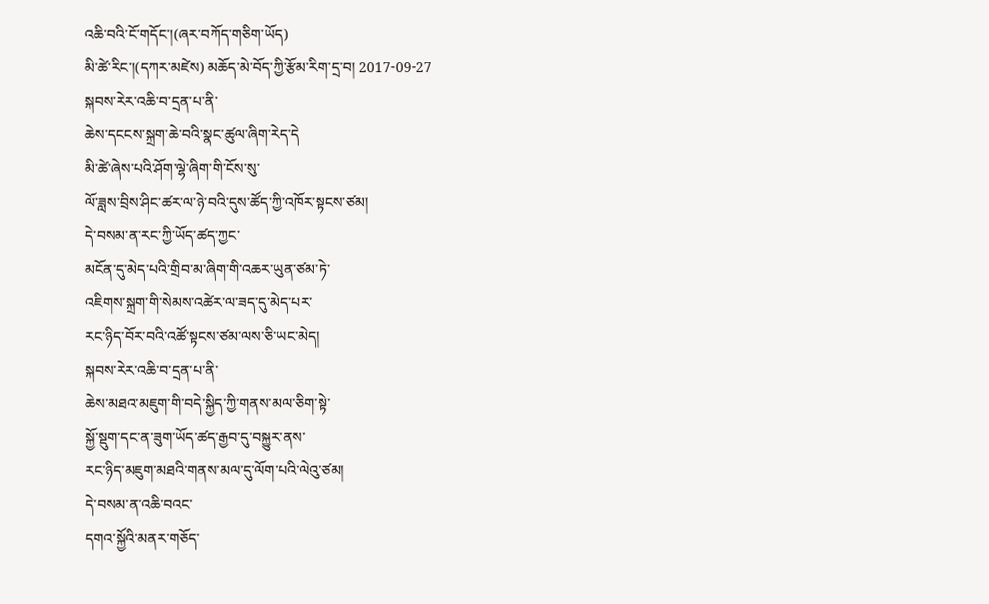འཆི་བའི་ངོ་གདོང་།(ཞར་བཀོད་གཅིག་ཡོད)
མི་ཚེ་རིང་།(དཀར་མཛེས) མཆོད་མེ་བོད་ཀྱི་རྩོམ་རིག་དྲ་བ། 2017-09-27
སྐབས་རེར་འཆི་བ་དྲན་པ་ནི་
ཆེས་དངངས་སྐྲག་ཆེ་བའི་སྣང་ཚུལ་ཞིག་རེད་དེ
མི་ཚེ་ཞེས་པའི་ཤོག་ལྷེ་ཞིག་གི་ངོས་སུ་
ལོ་ཟླས་བྲིས་ཤིང་ཚར་ལ་ཉེ་བའི་དུས་ཚོད་ཀྱི་འཁོར་སྟངས་ཙམ།
དེ་བསམ་ན་རང་ཀྱི་ཡོད་ཚད་ཀྱང་
མངོན་དུ་མེད་པའི་གྲིབ་མ་ཞིག་གི་འཆར་ཡུན་ཙམ་ཏེ་
འཇིགས་སྐྲག་གི་སེམས་འཚེར་ལ་ཟད་དུ་མེད་པར་
རང་ཉིད་བོར་བའི་འཚོ་སྟངས་ཙམ་ལས་ཅི་ཡང་མེད།
སྐབས་རེར་འཆི་བ་དྲན་པ་ནི་
ཆེས་མཐའ་མཇུག་གི་བདེ་སྐྱིད་ཀྱི་གནས་མལ་ཅིག་སྟེ་
སྐྱོ་སྡུག་དང་ན་ཟུག་ཡོད་ཚད་རྒྱབ་དུ་བསྐྱུར་ནས་
རང་ཉིད་མཇུག་མཐའི་གནས་མལ་དུ་ལོག་པའི་ལེའུ་ཙམ།
དེ་བསམ་ན་འཆི་བའང་
དགའ་སྐྱོའི་མནར་གཅོད་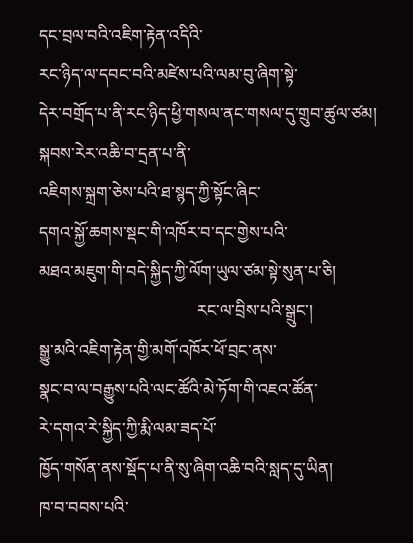དང་བྲལ་བའི་འཇིག་རྟེན་འདིའི་
རང་ཉིད་ལ་དབང་བའི་མཛེས་པའི་ལམ་བུ་ཞིག་སྟེ་
དེར་བགྲོད་པ་ནི་རང་ཉིད་ཕྱི་གསལ་ནང་གསལ་དུ་གྲུབ་ཚུལ་ཙམ།
སྐབས་རེར་འཆི་བ་དྲན་པ་ནི་
འཇིགས་སྐྲག་ཅེས་པའི་ཐ་སྙད་ཀྱི་སྟོང་ཞིང་
དགའ་སྐྱོ་ཆགས་སྡང་གི་འཁོར་བ་དང་གྱེས་པའི་
མཐའ་མཇུག་གི་བདེ་སྐྱིད་ཀྱི་ལོག་ཡུལ་ཙམ་སྟེ་སུན་པ་ཅི།
                                      རང་ལ་བྲིས་པའི་སྒྲུང་།
སྒྱུ་མའི་འཇིག་རྟེན་གྱི་མགོ་འཁོར་ཕོ་བྲང་ནས་
སྣང་བ་ལ་བརྒྱུས་པའི་ལང་ཚོའི་མེ་ཏོག་གི་འཇའ་ཚོན་
རེ་དགའ་རེ་སྐྱིད་ཀྱི་རྨི་ལམ་ཟད་པོ་
ཁྱོད་གསོན་ནས་སྡོད་པ་ནི་སུ་ཞིག་འཆི་བའི་སླད་དུ་ཡིན།
ཁ་བ་བབས་པའི་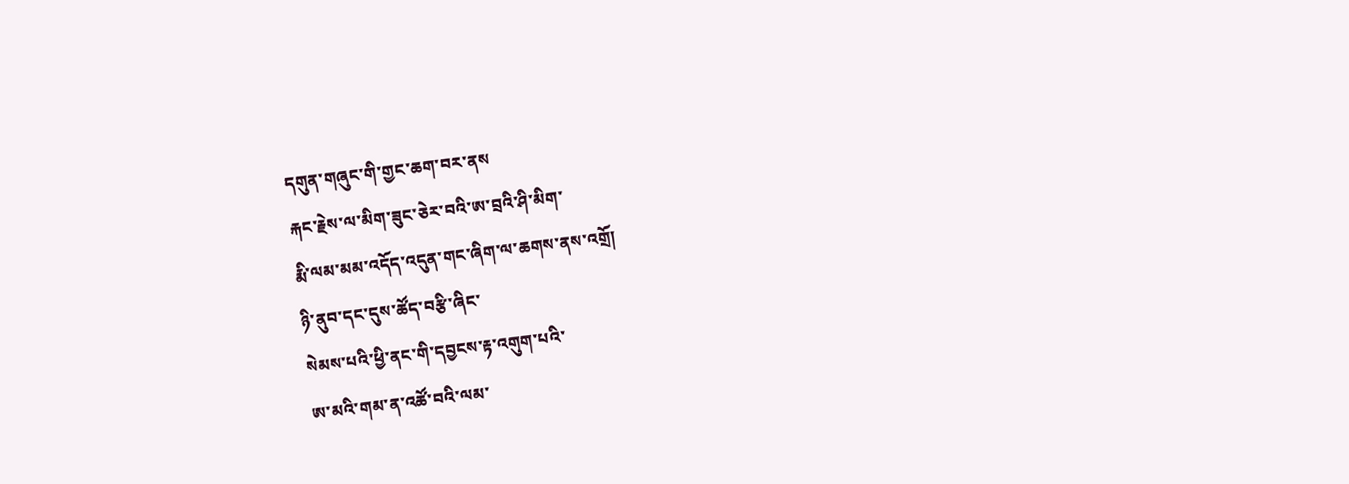དགུན་གཞུང་གི་གྱང་ཆག་བར་ནས
རྐང་རྗེས་ལ་མིག་ཟུང་ཅེར་བའི་ཨ་བྲའི་ཤི་མིག་
རྨི་ལམ་མམ་འདོད་འདུན་གང་ཞིག་ལ་ཆགས་ནས་འགྲོ།
ཉི་ནུབ་དང་དུས་ཚོད་བརྩི་ཞིང་
སེམས་པའི་ཕྱི་ནང་གི་དབྱངས་རྟ་འགུག་པའི་
ཨ་མའི་གམ་ན་འཚོ་བའི་ལམ་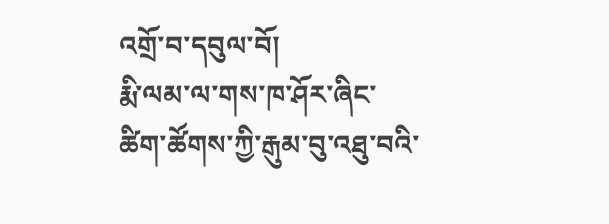འགྲོ་བ་དབུལ་བོ།
རྨི་ལམ་ལ་གས་ཁ་ཤོར་ཞིང་
ཚིག་ཚོགས་ཀྱི་རྒུམ་བུ་འཐུ་བའི་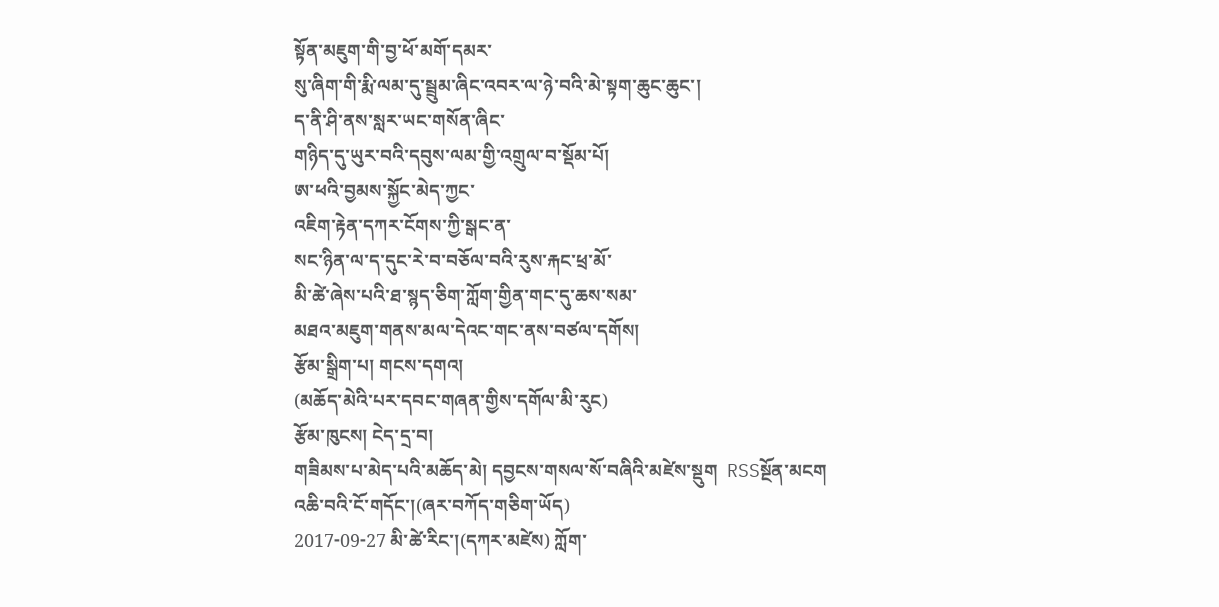སྟོན་མཇུག་གི་བྱ་ཕོ་མགོ་དམར་
སུ་ཞིག་གི་རྨི་ལམ་དུ་སྦྲུམ་ཞིང་འབར་ལ་ཉེ་བའི་མེ་སྟག་ཆུང་ཆུང་།
ད་ནི་ཤི་ནས་སླར་ཡང་གསོན་ཞིང་
གཉིད་དུ་ཡུར་བའི་དབུས་ལམ་གྱི་འགྲུལ་བ་སྡོམ་པོ།
ཨ་ཕའི་བྱམས་སྐྱོང་མེད་ཀྱང་
འཇིག་རྟེན་དཀར་ངོགས་ཀྱི་སྒང་ན་
སང་ཉིན་ལ་ད་དུང་རེ་བ་བཅོལ་བའི་རུས་རྐང་ཕྲ་མོ་
མི་ཚེ་ཞེས་པའི་ཐ་སྙད་ཅིག་ཀློག་གྱིན་གང་དུ་ཆས་སམ་
མཐའ་མཇུག་གནས་མལ་དེའང་གང་ནས་བཙལ་དགོས།
རྩོམ་སྒྲིག་པ། གངས་དགའ།
(མཆོད་མེའི་པར་དབང་གཞན་གྱིས་དགོལ་མི་རུང)
རྩོམ་ཁུངས། ངེད་དྲ་བ།
གཟིམས་པ་མེད་པའི་མཆོད་མེ། དབྱངས་གསལ་སོ་བཞིའི་མཛེས་སྡུག  RSSསྔོན་མངག
འཆི་བའི་ངོ་གདོང་།(ཞར་བཀོད་གཅིག་ཡོད)
2017-09-27 མི་ཚེ་རིང་།(དཀར་མཛེས) ཀློག་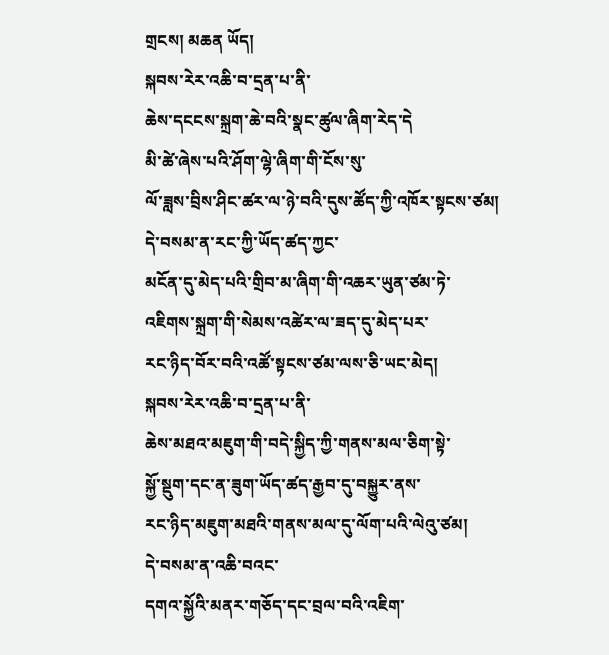གྲངས། མཆན ཡོད།
སྐབས་རེར་འཆི་བ་དྲན་པ་ནི་
ཆེས་དངངས་སྐྲག་ཆེ་བའི་སྣང་ཚུལ་ཞིག་རེད་དེ
མི་ཚེ་ཞེས་པའི་ཤོག་ལྷེ་ཞིག་གི་ངོས་སུ་
ལོ་ཟླས་བྲིས་ཤིང་ཚར་ལ་ཉེ་བའི་དུས་ཚོད་ཀྱི་འཁོར་སྟངས་ཙམ།
དེ་བསམ་ན་རང་ཀྱི་ཡོད་ཚད་ཀྱང་
མངོན་དུ་མེད་པའི་གྲིབ་མ་ཞིག་གི་འཆར་ཡུན་ཙམ་ཏེ་
འཇིགས་སྐྲག་གི་སེམས་འཚེར་ལ་ཟད་དུ་མེད་པར་
རང་ཉིད་བོར་བའི་འཚོ་སྟངས་ཙམ་ལས་ཅི་ཡང་མེད།
སྐབས་རེར་འཆི་བ་དྲན་པ་ནི་
ཆེས་མཐའ་མཇུག་གི་བདེ་སྐྱིད་ཀྱི་གནས་མལ་ཅིག་སྟེ་
སྐྱོ་སྡུག་དང་ན་ཟུག་ཡོད་ཚད་རྒྱབ་དུ་བསྐྱུར་ནས་
རང་ཉིད་མཇུག་མཐའི་གནས་མལ་དུ་ལོག་པའི་ལེའུ་ཙམ།
དེ་བསམ་ན་འཆི་བའང་
དགའ་སྐྱོའི་མནར་གཅོད་དང་བྲལ་བའི་འཇིག་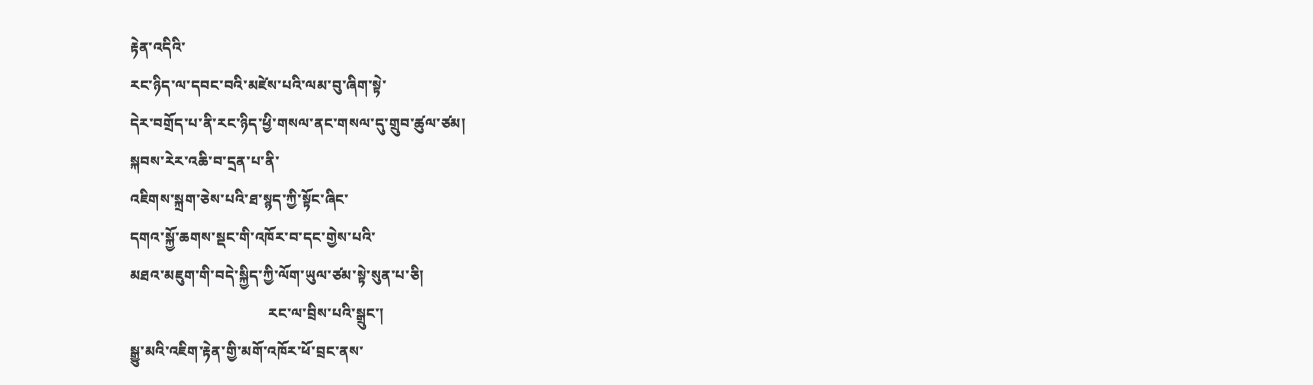རྟེན་འདིའི་
རང་ཉིད་ལ་དབང་བའི་མཛེས་པའི་ལམ་བུ་ཞིག་སྟེ་
དེར་བགྲོད་པ་ནི་རང་ཉིད་ཕྱི་གསལ་ནང་གསལ་དུ་གྲུབ་ཚུལ་ཙམ།
སྐབས་རེར་འཆི་བ་དྲན་པ་ནི་
འཇིགས་སྐྲག་ཅེས་པའི་ཐ་སྙད་ཀྱི་སྟོང་ཞིང་
དགའ་སྐྱོ་ཆགས་སྡང་གི་འཁོར་བ་དང་གྱེས་པའི་
མཐའ་མཇུག་གི་བདེ་སྐྱིད་ཀྱི་ལོག་ཡུལ་ཙམ་སྟེ་སུན་པ་ཅི།
                                      རང་ལ་བྲིས་པའི་སྒྲུང་།
སྒྱུ་མའི་འཇིག་རྟེན་གྱི་མགོ་འཁོར་ཕོ་བྲང་ནས་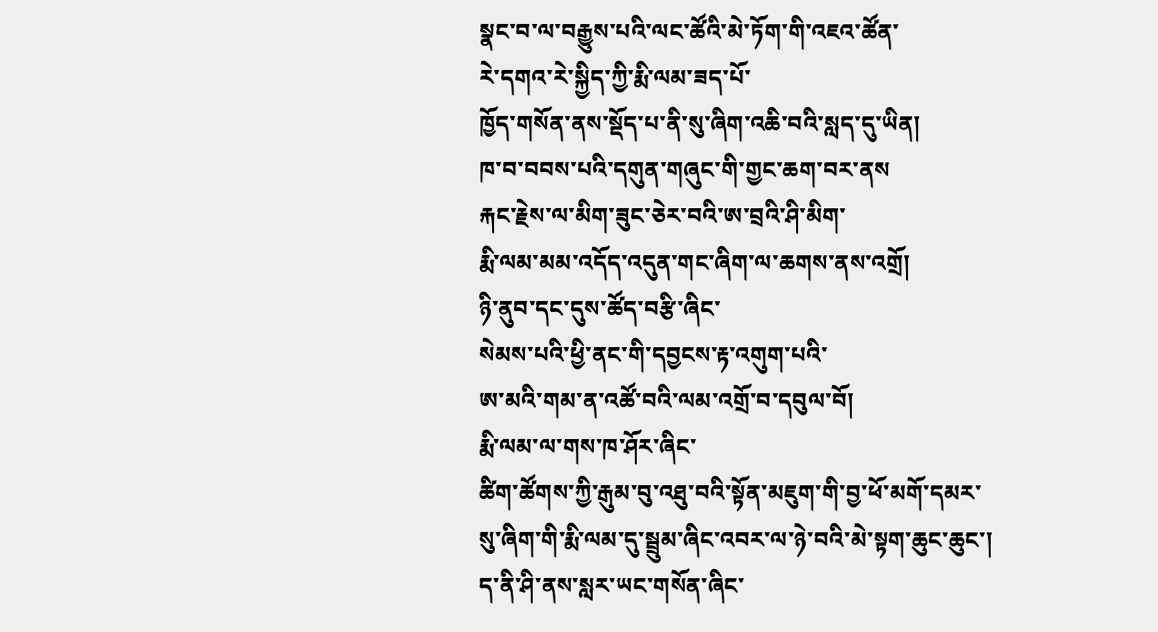སྣང་བ་ལ་བརྒྱུས་པའི་ལང་ཚོའི་མེ་ཏོག་གི་འཇའ་ཚོན་
རེ་དགའ་རེ་སྐྱིད་ཀྱི་རྨི་ལམ་ཟད་པོ་
ཁྱོད་གསོན་ནས་སྡོད་པ་ནི་སུ་ཞིག་འཆི་བའི་སླད་དུ་ཡིན།
ཁ་བ་བབས་པའི་དགུན་གཞུང་གི་གྱང་ཆག་བར་ནས
རྐང་རྗེས་ལ་མིག་ཟུང་ཅེར་བའི་ཨ་བྲའི་ཤི་མིག་
རྨི་ལམ་མམ་འདོད་འདུན་གང་ཞིག་ལ་ཆགས་ནས་འགྲོ།
ཉི་ནུབ་དང་དུས་ཚོད་བརྩི་ཞིང་
སེམས་པའི་ཕྱི་ནང་གི་དབྱངས་རྟ་འགུག་པའི་
ཨ་མའི་གམ་ན་འཚོ་བའི་ལམ་འགྲོ་བ་དབུལ་བོ།
རྨི་ལམ་ལ་གས་ཁ་ཤོར་ཞིང་
ཚིག་ཚོགས་ཀྱི་རྒུམ་བུ་འཐུ་བའི་སྟོན་མཇུག་གི་བྱ་ཕོ་མགོ་དམར་
སུ་ཞིག་གི་རྨི་ལམ་དུ་སྦྲུམ་ཞིང་འབར་ལ་ཉེ་བའི་མེ་སྟག་ཆུང་ཆུང་།
ད་ནི་ཤི་ནས་སླར་ཡང་གསོན་ཞིང་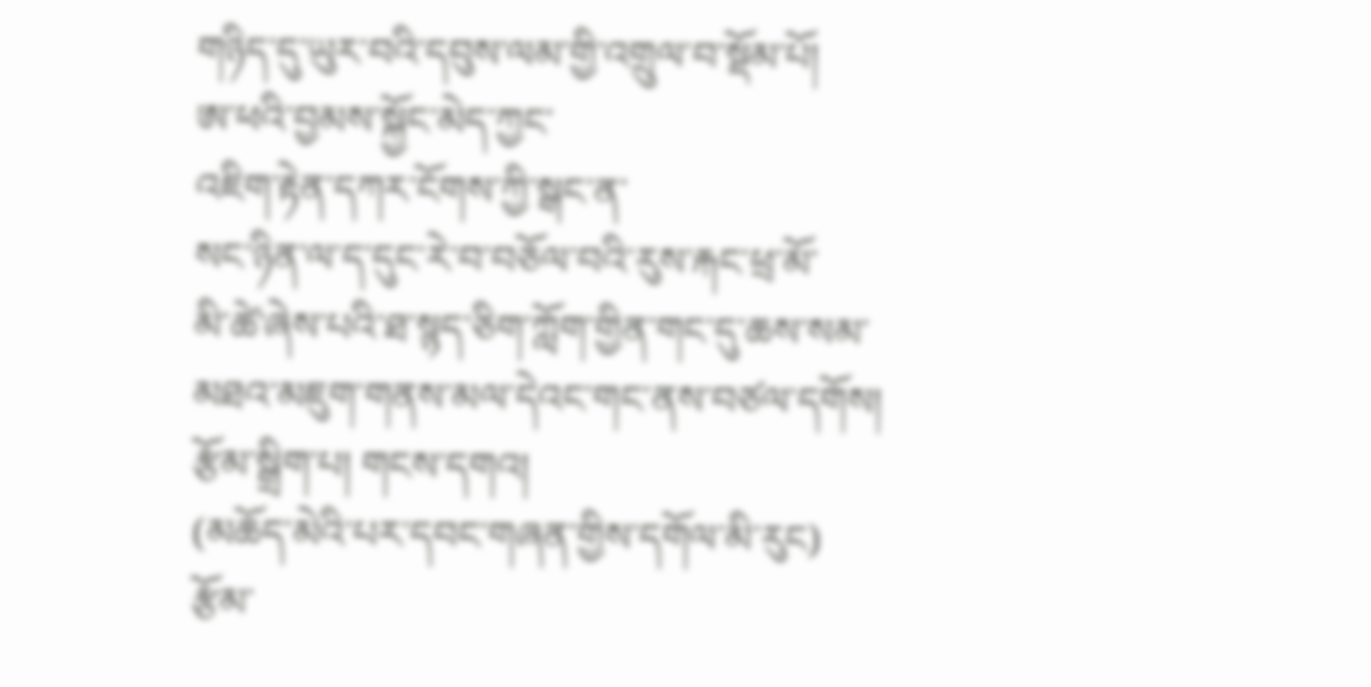གཉིད་དུ་ཡུར་བའི་དབུས་ལམ་གྱི་འགྲུལ་བ་སྡོམ་པོ།
ཨ་ཕའི་བྱམས་སྐྱོང་མེད་ཀྱང་
འཇིག་རྟེན་དཀར་ངོགས་ཀྱི་སྒང་ན་
སང་ཉིན་ལ་ད་དུང་རེ་བ་བཅོལ་བའི་རུས་རྐང་ཕྲ་མོ་
མི་ཚེ་ཞེས་པའི་ཐ་སྙད་ཅིག་ཀློག་གྱིན་གང་དུ་ཆས་སམ་
མཐའ་མཇུག་གནས་མལ་དེའང་གང་ནས་བཙལ་དགོས།
རྩོམ་སྒྲིག་པ། གངས་དགའ།
(མཆོད་མེའི་པར་དབང་གཞན་གྱིས་དགོལ་མི་རུང)
རྩོམ་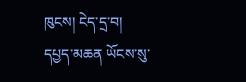ཁུངས། ངེད་དྲ་བ།
དཔྱད་མཆན ཡོངས་སུ་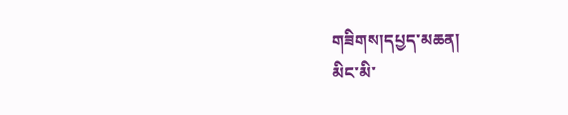གཟིགས།དཔྱད་མཆན།
མིང་མི་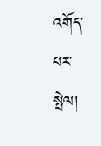འགོད་པར་སྤེལ།